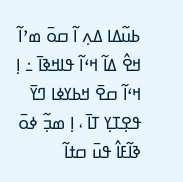ߕߎ߬ߡߊ ߡߍ߲ ߊ߬ ߛߋ߫ ߘߴߊ߬ ߞߐ߮ ߡߊ߬ ߞߵߊ߬ ߟߊߞߢߊ߫ ߸ ߊ߲ ߞߵߊ߬ ߛߐ߫ ߞߕߌߦߊ ߣߌ߫ ߟߐ߲ߠߌ߲ ߠߊ߫ ، ߊ߲ ߘߏ߲߬ ߦߋ߫ ߢߊ߬ߓߊ߮ ߟߎ߫ ߛߙߊ߬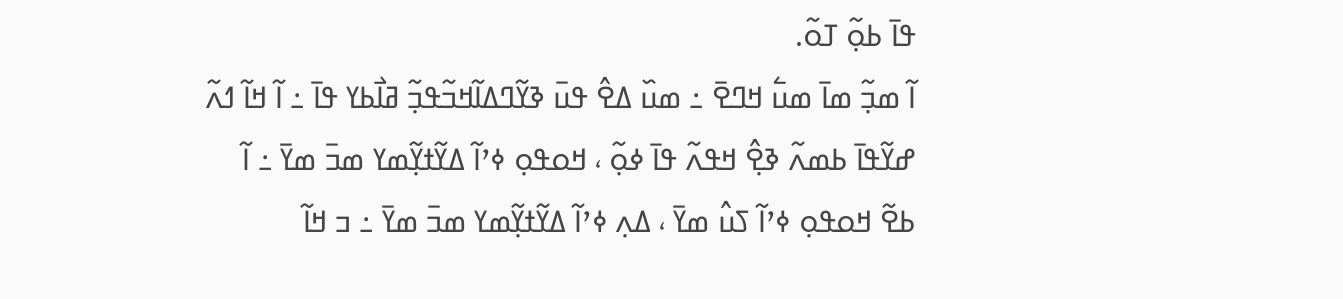ߟߊ߫ ߕߋ߲߬ ߠߋ߬.
ߊ߬ ߘߏ߲߬ ߘߊ߫ ߘߎ߱ ߞߣߐ߫ ߸ ߘߎ߰ ߡߐ߮ ߟߎ߫ ߢߌ߬ߣߡߊ߬ߞߏ߬ߟߏ߲߬ ߥߊ߯ߕߌ ߟߊ߫ ߸ ߊ߬ ߞߊ߬ ߗߍ߬ ߝߌ߬ߟߊ߫ ߕߘߍ߬ ߢߐ߲߮ ߞߟߍ߬ ߟߊ߫ ߦߋ߲߬ ، ߞߋߟߋ߲ ߦߴߊ߬ ߡߌ߬ߙߌ߲߬ߘߌ ߘߏ߫ ߘߌ߫ ߸ ߊ߬ ߕߐ߬ ߞߋߟߋ߲ ߦߴߊ߬ ߖߎ߮ ߘߌ߫ ، ߡߍ߲ ߦߴߊ߬ ߡߌ߬ߙߌ߲߬ߘߌ ߘߏ߫ ߘߌ߫ ߸ ߏ ߞߊ߬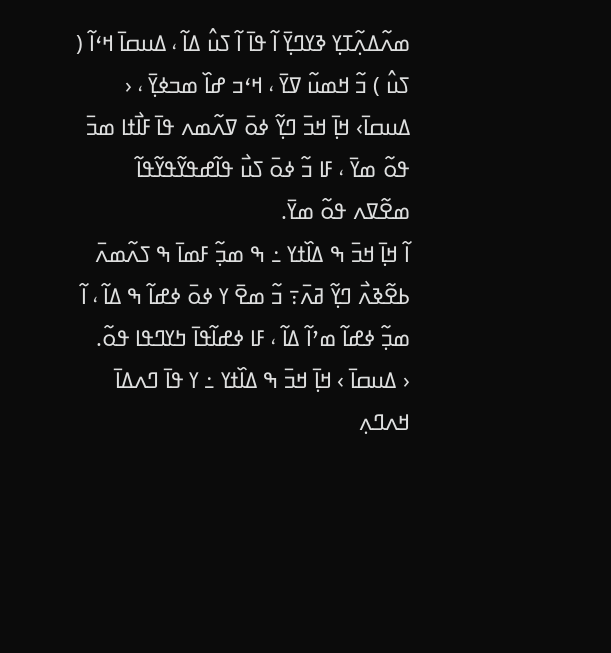ߘߍ߬ߡߍ߲߬ߠߌ߲ ߢߌߣߌ߲߫ ߊ߬ ߟߊ߫ ߊ߬ ߖߎ߮ ߡߊ߬ ، ߡߎߛߊ߫ ߞߵߊ߬ ( ߖߎ߮ ) ߏ߬ ߞߘߎ߬ ߜߌ߫ ، ߞߵߏ ߝߊ߰ ߘߏߦߌ߲߫ ، ‹ ߡߎߛߊ߫› ߞߊ߲߫ ߞߏ߫ ߣߌ߲߬ ߦߋ߫ ߜߍ߬ߘߍ ߟߊ߫ ߓߊ߯ߙߊ ߘߏ߫ ߟߋ߬ ߘߌ߫ ، ߓߊ ߏ߬ ߦߋ߫ ߖߎ߯ ߟߊ߬ߝߟߌ߬ߟߌ߬ߟߊ߬ ߘߐ߬ߜߍ ߟߋ߬ ߘߌ߫.
ߊ߬ ߞߊ߲߫ ߞߏ߫ ߒ ߡߊ߰ߙߌ ߸ ߒ ߘߏ߲߬ ߓߘߊ߫ ߒ ߖߍ߬ߘߍ߫ ߕߐ߬ߢߍ߯ ߣߌ߲߬ ߥߍ߫߹ ߏ߬ ߘߐ߫ ߌ ߦߋ߫ ߦߝߊ߬ ߒ ߡߊ߬ ، ߊ߬ ߘߏ߲߬ ߦߝߊ߬ ߘߴߊ߬ ߡߊ߬ ، ߓߊ ߦߝߊ߬ߟߊ߫ ߤߌߣߟߊ ߟߋ߬.
‹ ߡߎߛߊ߫ › ߞߊ߲߫ ߞߏ߫ ߒ ߡߊ߰ߙߌ ߸ ߌ ߟߊ߫ ߣߍߡߊ߫ ߞߍߣߍ߲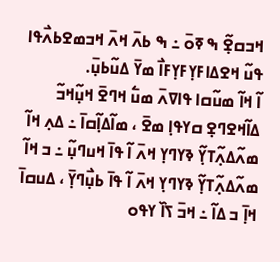ߞߏߛߐ߲߬ ߒ ߧߋ߫ ߸ ߒ ߕߍ߫ ߞߍ߫ ߞߏߘߐߕߍ߯ߟߊ ߟߎ߬ ߞߐߡߊߓߌ߲ߓߌ߲ߓߊ߯ ߘߌ߫ ߡߎ߬ߕߎ߲߫.
ߊ߬ ߞߊ߬ ߘߎ߬ߛߊ ߟߊߜߍ߫ ߘߎ߱ ߞߣߐ߫ ߞߎ߲߬ߞߏ߬ ߡߊ߬ߞߐߣߐ߲ ߛߌߟߊ߲ ߘߐ߫ ، ߘߊ߬ߡߊ߲߬ߛߊ߫ ߸ ߡߍ߲ ߞߊ߬ ߘߍ߬ߡߍ߲߬ߠߌ߲߬ ߢߌߣߌ߲ ߞߍ߫ ߊ߬ ߟߊ߫ ߞߎߣߎ߲߬ ߸ ߏ ߞߊ߬ ߘߍ߬ߡߍ߲߬ߠߌ߲߬ ߢߌߣߌ߲ ߞߍ߫ ߊ߬ ߟߊ߫ ߕߎ߲߯ߣߌ߲߫ ، ߡߎߛߊ߫ ߞߊ߲߫ ߏ ߡߊ߬ ߸ ߞߏ߫ ߖߊ߰ ߌߟߋ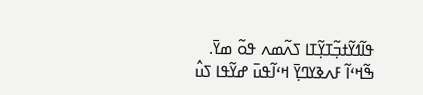ߟߊ߬ߗߌ߬ߙߏ߲߬ߠߌ߲߬ߠߊ ߖߍ߬ߘߍ ߟߋ߬ ߘߌ߫.
ߒ߬ߞߵߊ߬ ߓߍߢߌߣߌ߲߫ ߞߵߊ߬ߟߎ߫ ߝߌ߬ߟߊ ߖߎ߮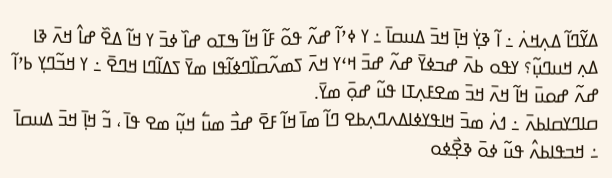ߡߌ߬ߣߊ߬ ߡߍ߲ߞߍ߭ ߸ ߊ߬ ߢߌ߲߭ ߞߊ߲߫ ߞߏ߫ ߡߎߛߊ߫ ߸ ߌ ߦߴߊ߬ ߝߍ߬ ߟߋ߬ ߓߊ߬ ߞߊ߬ ߒߠߋ ߝߊ߰ ߦߏ߫ ߌ ߞߊ߬ ߡߐ߰ ߝߊ߮ ߞߍ߫ ߢߊ ߡߍ߲ ߞߎߣߎ߲߬؟ ߌߟߋ ߕߍ߫ ߝߏߦߌ߫ ߝߍ߬ ߝߏ߫ ߞߵߌ ߞߍ߫ ߖߘߍ߬ߛߊ߰ߣߦߊ߬ߟߊ ߘߌ߫ ߖߡߊ߬ߣߊ ߞߣߐ߫ ߸ ߌ ߞߏ߬ߣߌ߲ ߕߴߊ߬ ߝߍ߬ ߝߋߎ߫ ߞߊ߬ ߞߍ߫ ߞߏ߫ ߘߐߓߍ߲ߠߊ ߟߎ߬ ߝߋ߲߫ ߘߌ߫.
ߛߊߣߌߛߊߕߍ߫ ߸ ߗߍ߭ ߘߏ߫ ߞߊߟߌߦߊߡߍߣߍ߲ߕߐ ߣߊ߬ ߘߊ߫ ߞߊ߬ ߓߐ߫ ߝߏ߯ ߘߎ߱ ߞߎ߲߬ ߘߐ ߟߊ߫ ، ߏ߬ ߞߊ߲߫ ߞߏ߫ ߡߎߛߊ߫ ߸ ߞߏߟߊߕߍ߮ ߟߎ߬ ߦߋ߫ ߢߐ߲߯ߦߋ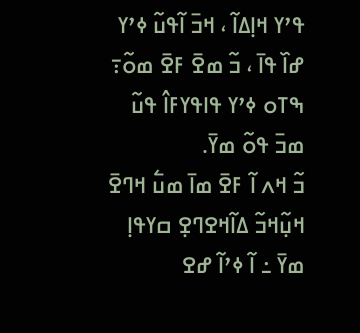ߟߴߌ ߞߊ߲ߡߊ߬ ، ߞߏ߫ ߊ߬ߟߎ߬ ߦߴߌ ߝߊ߰ ߟߊ߫ ، ߏ߬ ߘߐ߫ ߓߐ߫ ߘߋ߬߹ ߒߠߋ ߦߴߌ ߟߊߟߌߓߊ߮ ߟߎ߬ ߘߏ߫ ߟߋ߬ ߘߌ߫.
ߏ߬ ߞߍ ߊ߬ ߓߐ߫ ߘߊ߫ ߘߎ߱ ߞߣߐ߫ ߞߎ߲߬ߞߏ߬ ߡߊ߬ߞߐߣߐ߲ ߛߌߟߊ߲ ߘߌ߫ ߸ ߊ߬ ߦߴߊ߬ ߝߐ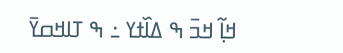ߞߊ߲߬ ߞߏ߫ ߒ ߡߊ߰ߙߌ ߸ ߒ ߠߊߞߛߌ߫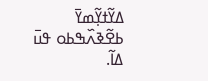ߡߌ߬ߙߌ߲߬ߘߌ߫ ߕߐ߬ߢߍ߰ߒߕߋ ߟߎ߫ ߡߊ߬.